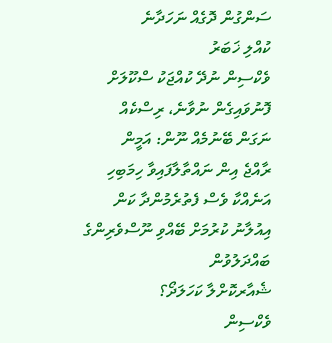ސަންގުން ދޮގެއް ނަހަދާނެ
ކުއްލި ޚަބަރު
ވެކްސިން ނުދޭ ކުއްޖަކު ސްކޫލަށް ފޮނުވައިގެން ނުވާނެ، ރިސްކެއް ނަގަން ބޭނުމެއް ނޫން: އަމީން
ރާއްޖެ އިން ނައްތާލާފައިވާ ހިމަބިހި އަނެއްކާ ވެސް ފެތުރެމުންދާ ކަން އިއުލާނު ކުރުމަށް ބޭއްވި ނޫސްވެރިންގެ ބައްދަލުވުން
ޝެއާރކޮށްލާ ކަހަލަދޯ؟
ވެކްސިން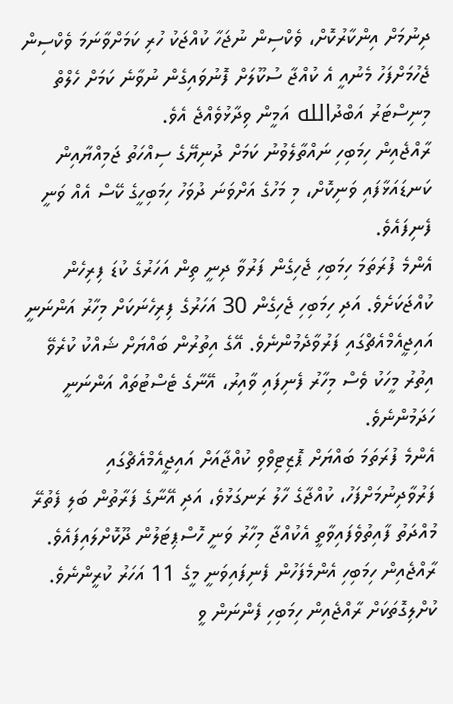ދިނުމަށް އިންކާރުކޮށް، ވެކްސިން ނުޖަހާ ކުއްޖަކު ހުރި ކަމަށްވާނަމަ ވެކްސިން ޖެހުމަށްފަހު މެނުއީ އެ ކުއްޖާ ސުކޫލަށް ފޮނުވައިގެން ނުވާނެ ކަމަށް ހެލްތް މިނިސްޓަރު އަބްދުالله އަމީން ވިދާޅުވެއްޖެ އެވެ.
ރާއްޖެއިން ހިމަބިހި ނައްތާލެވުނު ކަމަށް ދުނިޔޭގެ ސިއްހަތު ޖަމިއްޔާއިން ކަނޑައަޅާފައި ވަނިކޮށް، މި މަހުގެ އަށްވަނަ ދުވަހު ހިމަބިހީގެ ކޭސް އެއް ވަނީ ފެނިފައެވެ.
އެންމެ ފުރަތަމަ ހިމަބިހި ޖެހިގެން ފަރުވާ ދިނީ ތިން އަހަރުގެ ކުޑަ ފިރިހެން ކުއްޖަކަށެވެ. އަދި ހިމަބިހި ޖެހިގެން 30 އަހަރުގެ ފިރިހެނަކަށް މިހާރު އަންނަނީ އައިޖީއެމްއެޗްގައި ފަރުވާދެމުންނެވެ. އޭގެ އިތުރުން ބައްޔަށް ޝައްކު ކުރެވޭ އިތުރު މީހަކު ވެސް މިހާރު ފެނިފައި ވާއިރު، އޭނާގެ ޓެސްޓުތައް އަންނަނީ ހަދަމުންނެވެ.
އެންމެ ފުރަތަމަ ބައްޔަށް ޕޮޒިޓިވްވި ކުއްޖާއަށް އައިޖީއެމްއެޗްގައި ފަރުވާދިނުމަށްފަހު، ކުއްޖާގެ ހާލު ރަނގަޅުވެ، އަދި އޭނާގެ ފަރާތުން ބަލި ފެތުރޭ މުއްދަތު ފާއިތުވެފައިވާތީ އެކުއްޖާ މިހާރު ވަނީ ހޮސްޕިޓަލުން ދޫކޮށްލައިފައެވެ.
ރާއްޖެއިން ހިމަބިހި އެންމެފަހުން ފެނިފައިވަނީ މީގެ 11 އަހަރު ކުރީންނެވެ. ކުށްލިގޮތަކަށް ރާއްޖެއިން ހިމަބިހި ފެންނަން ވީ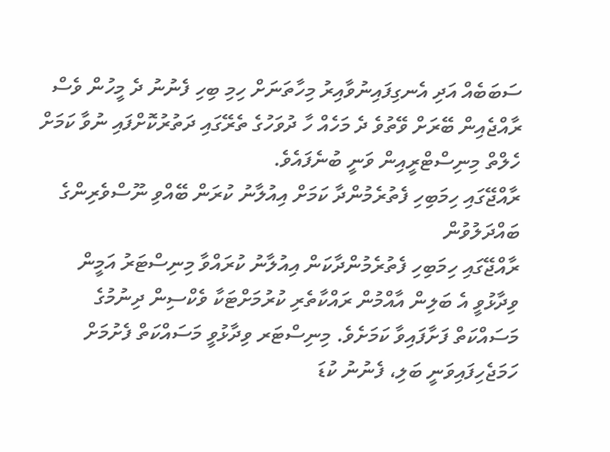ސަބަބެއް އަދި އެނގިފައިނުވާއިރު މިހާތަނަށް ހިމި ބިހި ފެނުނު ދެ މީހުން ވެސް ރާއްޖެއިން ބޭރަށް ވޭތުވެ ދެ މަހެއް ހާ ދުވަހުގެ ތެރޭގައި ދަތުރުކޮށްފައި ނުވާ ކަމަށް ހެލްތް މިނިސްޓްރީއިން ވަނީ ބުނެފައެވެ.
ރާއްޖޭގައި ހިމަބިހި ފެތުރެމުންދާ ކަމަށް އިއުލާނު ކުރަން ބޭއްވި ނޫސްވެރިންގެ ބައްދަލުވުން
ރާއްޖޭގައި ހިމަބިހި ފެތުރެމުންދާކަން އިއުލާނު ކުރައްވާ މިނިސްޓަރު އަމީން ވިދާޅުވީ އެ ބަލިން އާއްމުން ރައްކާތެރި ކުރުމަށްޓަކާ ވެކްސިން ދިނުމުގެ މަސައްކަތް ފަށާފައިވާ ކަމަށެވެ. މިނިސްޓަރ ވިދާޅުވީ މަސައްކަތް ފެށުމަށް ހަމަޖެހިފައިވަނީ ބަލި، ފެނުނު ކުޑަ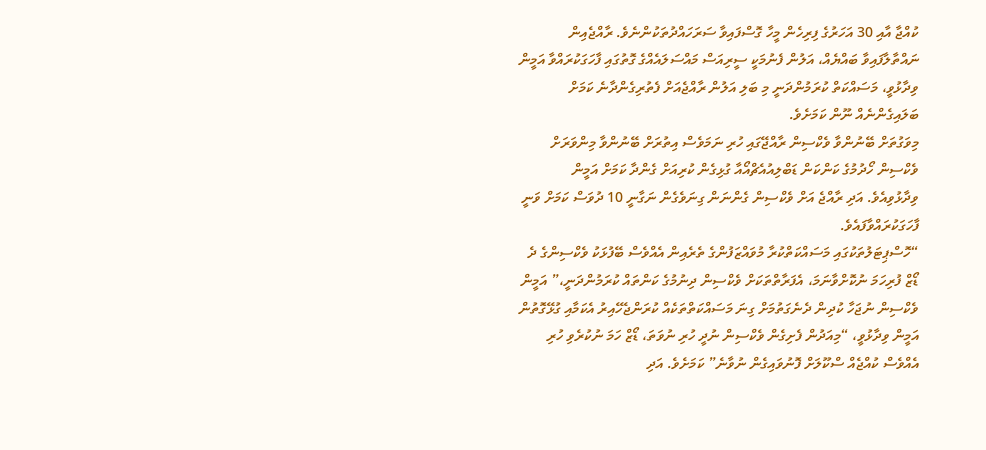ކުއްޖާ އާއި 30 އަހަރުގެ ފިރިހެން މީހާ ގޮސްފައިވާ ސަރަހައްދުތަކުންނެވެ. ރާއްޖެއިން ނައްތާލާފައިވާ ބައްޔެއް، އަލުން ފެނުމަކީ ސީރިއަސް މައްސަލައެއްގެ ގޮތުގައި ފާހަގަކުރައްވާ އަމީން ވިދާޅުވީ، މަސައްކަތް ކުރަމުންދަނީ މި ބަލި އަލުން ރާއްޖެއަށް ފެތުރިގެންދާނެ ކަމަށް ބަލައިގެންނެއް ނޫން ކަމަށެވެ.
މިވަގުތަށް ބޭނުންވާ ވެކްސިން ރާއްޖޭގައި ހުރި ނަމަވެސް އިތުރަށް ބޭނުންވާ މިންވަރަށް ވެކްސިން ހޯދުމުގެ ކަންކަން ޑަބްލިއުއެޗްއޯއާ ގުޅިގެން ކުރިއަށް ގެންދާ ކަމަށް އަމީން ވިދާޅުވިއެވެ. އަދި ރާއްޖެ އަށް ވެކްސިން ގެންނަން ގިނަވެގެން ނަގާނީ 10 ދުވަސް ކަމަށް ވަނީ ފާހަގަކުރައްވާފައެވެ.
“ހޮސްޕިޓަލުތަކުގައި މަސައްކަތްކުރާ މުވައްޒަފުންގެ ތެރެއިން އެއްވެސް ބޭފުޅަކު ވެކްސިންގެ ދެ ޑޯޒް ފުރިހަމަ ނުކޮށްވާނަމަ، އެފަރާތްތަކަށް ވެކްސިން ދިނުމުގެ ކަންތައް ކުރަމުންދަނީ،” އަމީން
ވެކްސިން ނުޖަހާ ކުދިން ދެނެގަތުމަށް ގިނަ މަސައްކަތްތަކެއް ކުރަންޖެހޭއިރު އެކަމާއި ގުޅޭގޮތުން އަމީން ވިދާޅުވީ، “މިއަދުން ފެށިގެން ވެކްސިން ނުދީ ހުރި ނުވަތަ، ޑޯޒް ހަމަ ނުކުރެވި ހުރި އެއްވެސް ކުއްޖެއް ސްކޫލަށް ފޮނުވައިގެން ނުވާނެ” ކަމަށެވެ. އަދި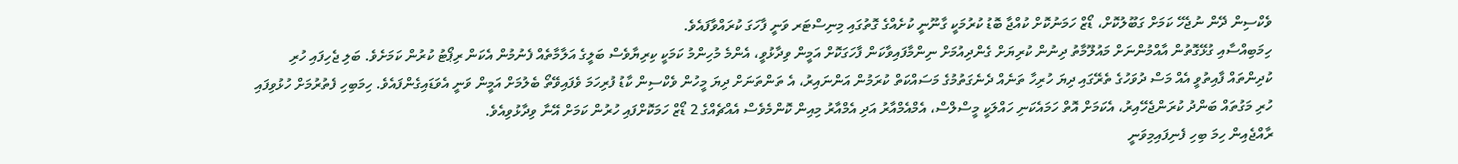ވެކްސިން ދޭން ނުޖެހޭ ކަމަށް ގަބޫލުކޮށް، ޑޯޒް ހަމަނުކޮށް ކުއްޖާ ބޮޑު ކުރުމަކީ ގާނޫނީ ކުށެއްގެ ގޮތުގައި މިނިސްޓަރ ވަނީ ފާހަގަ ކުރައްވާފައެވެ.
ހިމަބިއްސާއި ގުޅޭގޮތުން އާއްމުންނަށް މައުލޫމާތު ދިނުން ކުރިޔަށް ގެންދިއުމަށް ނިންމާފައިވާކަން ފާހަގަކޮށް އަމީން ވިދާޅުވީ، އެންމެ މުހިންމު ކަމަކީ ކިރިޔާވެސް ބަލީގެ އަލާމާތެއް ފެނުމުން އެކަން ރިޕޯޓު ކުރުން ކަމަށެވެ. ބަލި ޖެހިފައި ހުރި ކުދިންތައް ފާއިތުވީ އެއް މަސް ދުވަހުގެ ތެރޭގައި ދިޔަ ހުރިހާ ތަނެއް ދެނެގަތުމުގެ މަސައްކަތް ކުރަމުން އަންނައިރު، އެ ތަންތަނަށް ދިޔަ މީހުން ވެކްސިން ކާޑު ފުރިހަމަ ވެފައިވޭތޯ ބެލުމަށް އަމީން ވަނީ އެވަޑައިގެންފައެވެ. ހިމަބިހި ފެތުރުމަށް ހުޅުވިފައި ހުރި މަގުތައް ބަންދު ކުރަންޖެހޭއިރު، އެކަމަށް އޮތް ހަމައެކަނި ހައްލަކީ މީސްލްސް، އެމްއެމްއާރު އަދި އެމްއާރު މިއިން ކޮންމެވެސް އެއްޗެއްގެ 2 ޑޯޒް ހަމަކޮށްފައި ހުރުން ކަމަށް އޭނާ ވިދާޅުވިއެވެ.
ރާއްޖެއިން ހިމަ ބިހި ފެނިފައިމިވަނީ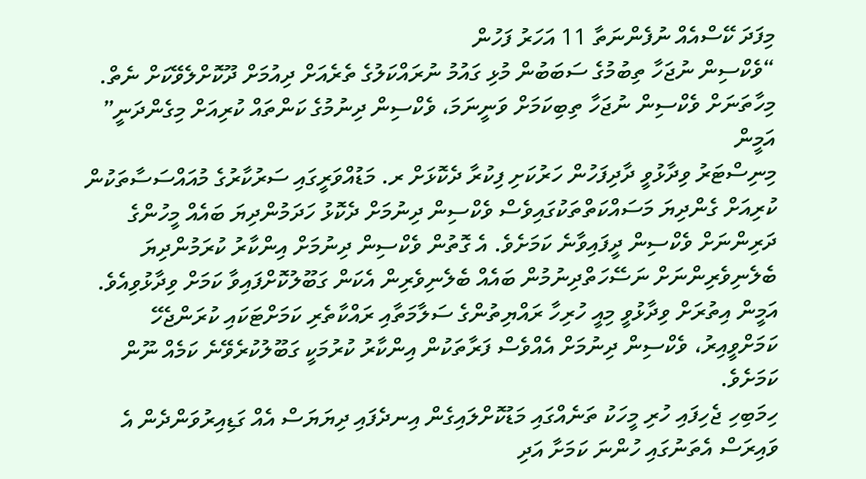މިފަދަ ކޭސްއެއް ނުފެންނަތާ 11 އަހަރު ފަހުން
“ވެކްސިން ނުޖަހާ ތިބުމުގެ ސަބަބުން މުޅި ގައުމު ނުރައްކަލުގެ ތެރެއަށް ދިއުމަށް ދޫކޮށްލެވޭކަށް ނެތް. މިހާތަނަށް ވެކްސިން ނުޖަހާ ތިބިކަމަށް ވަނީނަމަ، ވެކްސިން ދިނުމުގެ ކަންތައް ކުރިއަށް މިގެންދަނީ” އަމީން
މިނިސްޓަރު ވިދާޅުވީ ދާދިފަހުން ހަރުކަށި ފިކުރާ ދެކޮޅަށް ރ. މަޑުއްވަރީގައި ސަރުކާރުގެ މުއައްސަސާތަކުން ކުރިއަށް ގެންދިޔަ މަސައްކަތްތަކުގައިވެސް ވެކްސިން ދިނުމަށް ދެކޮޅު ހަދަމުންދިޔަ ބައެއް މީހުންގެ ދަރިންނަށް ވެކްސިން ދީފައިވާނެ ކަމަށެވެ. އެ ގޮތުން ވެކްސިން ދިނުމަށް އިންކާރު ކުރަމުންދިޔަ ބެލެނިވެރިންނަށް ނަސޭހަތްދިނުމުން ބައެއް ބެލެނިވެރިން އެކަން ގަބޫލުކޮށްފައިވާ ކަމަށް ވިދާޅުވިއެވެ. އަމީން އިތުރަށް ވިދާޅުވީ މިއީ ހުރިހާ ރައްޔިތުންގެ ސަލާމަތާއި ރައްކާތެރި ކަމަށްޓަކައި ކުރަންޖެހޭ ކަމަށްވީއިރު، ވެކްސިން ދިނުމަށް އެއްވެސް ފަރާތަކުން އިންކާރު ކުރުމަކީ ގަބޫލުކުރެވޭނެ ކަމެއް ނޫން ކަމަށެވެ.
ހިމަބިހި ޖެހިފައި ހުރި މީހަކު ތަނެއްގައި މަޑުކޮށްލައިގެން އިނދެފައި ދިޔަޔަސް އެއް ގަޑިއިރުވަންދެން އެ ވައިރަސް އެތަނުގައި ހުންނަ ކަމަށާ އަދި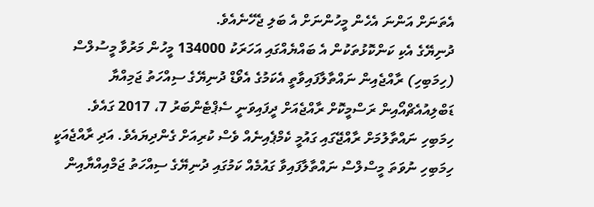އެތަނަށް އަންނަ އެހެން މީހުންނަށް އެ ބަލި ޖެހޭނެއެވެ.
ދުނިޔޭގެ އެކި ކަންކޮޅުތަކުން އެ ބައްޔެއްގައި އަހަރަކު 134000 މީހުން މަރުވާ މީސުލްސް (ހިމަބިހި) ރާއްޖެއިން ނައްތާލާފައިވާތީ އެކަމުގެ އެވޯޑް ދުނިޔޭގެ ސިއްހަތު ޖަމިއްޔާ ޑަބްލިއުއެޗްއޯއިން ރަސްމީކޮށް ރާއްޖެއަށް ދީފައިވަނީ ސެޕްޓެންބަރު 7، 2017 ގައެވެ.
ހިމަބިހި ނައްތާލުމަށް ރާއްޖޭގައި ގައުމީ ކެމްޕެއިނެއް ވެސް ކުރިއަށް ގެންދިޔައެވެ. އަދި ރާއްޖެއަކީ ހިމަބިހި ނުވަތަ މީސްލްސް ނައްތާލާފައިވާ ގައުމެއް ކަމުގައި ދުނިޔޭގެ ސިއްހަތު ޖަމްއިއްޔާއިން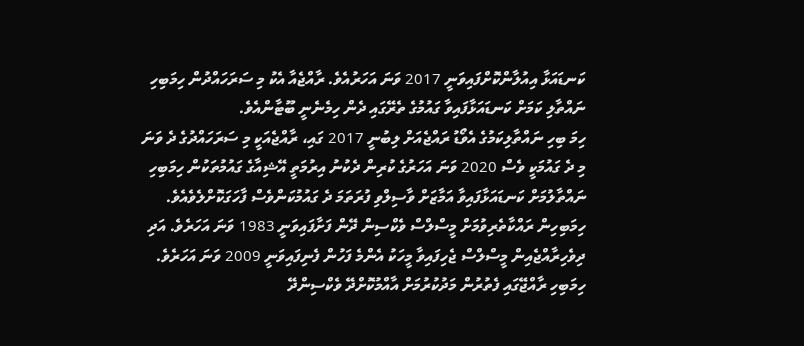ކަނޑައަޅާ އިއުލާންކޮށްފައިވަނީ 2017 ވަނަ އަހަރުއެވެ. ރާއްޖެއާ އެކު މި ސަރަހައްދުން ހިމަބިހި ނައްތާލި ކަމަށް ކަނޑައަޅާފައިވާ ގައުމުގެ ތެރޭގައި ދެން ހިމެނެނީ ބޫޓާންއެވެ.
ހިމަ ބިހި ނައްތާލިކަމުގެ އެވޯޑު ރައްޖެއަށް ލިބުނީ 2017 ގައި، ރާއްޖެއަކީ މި ސަރަހައްދުގެ ދެ ވަނަ
މި ދެ ގައުމަކީ ވެސް 2020 ވަނަ އަހަރުގެ ކުރިން ދެކުނު އިރުމަތީ އޭޝިއާގެ ގައުމުތަކުން ހިމަބިހި ނައްތާލުމަށް ކަނޑައަޅާފައިވާ އަމާޒަށް ވާސިލްވި ފުރަތަމަ ދެ ގައުމުކަންވެސް ފާހަގަކޮށްލެވެއެވެ. ހިމަބިހިން ރައްކާތެރިވުމަށް މީސްލްސް ވެކްސިން ދޭން ފަށާފައިވަނީ 1983 ވަނަ އަހަރެވެ. އަދި ދިވެހިރާއްޖެއިން މީސްލްސް ޖެހިފައިވާ މީހަކު އެންމެ ފަހުން ފެނިފައިވަނީ 2009 ވަނަ އަހަރެވެ.
ހިމަބިހި ރާއްޖޭގައި ފެތުރުން މަދުކުރުމަށް އާއްމުކޮށްދޭ ވެކްސިންދޭ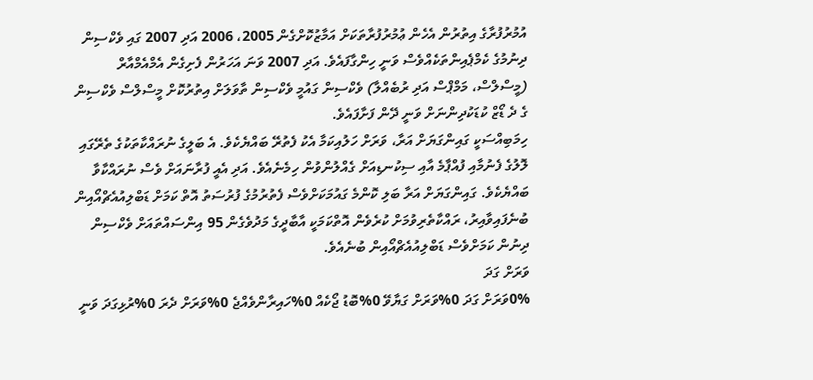އުމުރުފުރާގެ އިތުރުން އެހެން ޢުމުރުފުރާތަކަށް އަމާޒުކޮށްގެން 2005، 2006 އަދި 2007 ގައި ވެކްސިން ދިނުމުގެ ކެމްޕެއިންތަކެއްވެސް ވަނީ ހިންގާފައެވެ. އަދި 2007 ވަނަ އަހަރުން ފެށިގެން އެމްއެމްއާރް (މީސްލްސް، މަމްޕްސް އަދި ރުބެއްލާ) ވެކްސިން ގައުމީ ވެކްސިން ތާވަލަށް އިތުރުކޮށް މީސްލްސް ވެކްސިން ގެ ދެ ޑޯޒް ކުޑަކުދިންނަށް ވަނީ ދޭން ފަށާފައެވެ.
ހިމަބިއްސަކީ ގައިންގަޔަށް އަރާ، ވަރަށް ހަލުއިކަމާ އެކު ފެތުރޭ ބައްޔެކެވެ. އެ ބަލީގެ ނުރައްކާތަކުގެ ތެރޭގައި ލޮލުގެ ފެނުމާއި ފުއްޕާމެ އާއި ސިކުނޑިއަށް ގެއްލުންވުން ހިމެނެއެވެ. އަދި އެއީ ފުރާނައަށް ވެސް ނުރައްކާވާ ބައްޔެކެވެ. ގައިންގަޔަށް އަރާ ބަލި ކޮންމެ ގައުމަކަށްވެސް ފެތުރުމުގެ ފުރުސަތު އޮތް ކަމަށް ޑަބްލިއުއެޗްއޯއިން ބުނެފައިވާއިރު، ރައްކާތެރިވުމަށް ކުރެވެން އޮތްކަމަކީ އާބާދީގެ މަދުވެގެން 95 އިންސައްތައަށް ވެކްސިން ދިނުން ކަމަށްވެސް ޑަބްލިއުއެޗްއޯއިން ބުނެއެވެ.
ވަރަށް ގަދަ
0%ވަރަށް ގަދަ 0%ވަރަށް ގަޔާވޭ 0%ބޮޑު ޖޯކެއް 0%ހައިރާންވެއްޖެ 0%ވަރަށް ދެރަ 0%ރުޅިގަދަ ވަނީ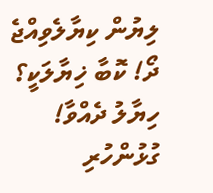ލިޔުން ކިޔާލެވިއްޖެ ދޯ! ކޮބާ ޚިޔާލަކީ؟
ހިޔާލު ދެއްވާ!
ގުޅުންހުރި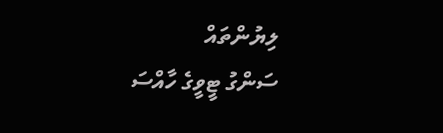ލިޔުންތައް
ސަންގު ޓީވީގެ ހާއްސަ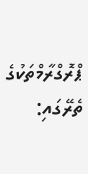ޕްރޮގްރާމްތަކުގެ ތެރޭގައި: